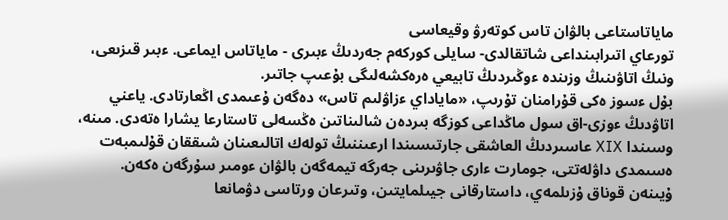ماياتاستاعى بالۋان تاس كوتەرۋ وقيعاسى
تورعاي اتىرابىنداعى شاتقالدى- سايلى كوركەم جەردىڭ ءبىرى - ماياتاس ايماعى. ءبىر قىزىعى، ونىڭ اتاۋىنىڭ وزىندە ءوڭىردىڭ تابيعي ەرەكشەلىگى بۇعىپ جاتىر.
بۇل ءسوز ەكى قۇرامنان تۇرىپ، «ماياداي ءزاۋلىم تاس» دەگەن ۇعىمدى اڭعارتادى. ياعني اتاۋدىڭ ءوزى-اق سول ماڭداعى كوزگە بىردەن شالىناتىن ەڭسەلى تاستارعا يشارا ەتەدى. مىنە، وسىندا ⅩⅨ عاسىردىڭ العاشقى جارتىسىندا ارعىننىڭ تولەك اتالىعىنان شىققان قۇلىمبەت ەسىمدى داۋلەتتى، جومارت ءارى جاۋىرىنى جەرگە تيمەگەن بالۋان ءومىر سۇرگەن ەكەن. ۇيىنەن قوناق ۇزىلمەي، داستارقانى جيىلمايتىن، وتىرعان ورتاسى دۋمانعا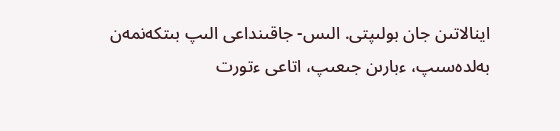اينالاتىن جان بولىپتى. الىس- جاقىنداعى الىپ بىتكەنمەن بەلدەسىپ، ءبارىن جىعىپ، اتاعى ءتورت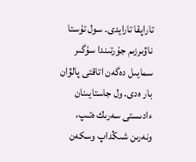تاراپقا تارايدى. سول تۇستا ناۋىرزىم جۇرتىندا سۇگىر سمايىل دەگەن اتاقتى پالۋان بار ەدى. ول جاستايىنان ءادىستى سەرىك ەتىپ، ونەرىن شىڭداپ وسكەن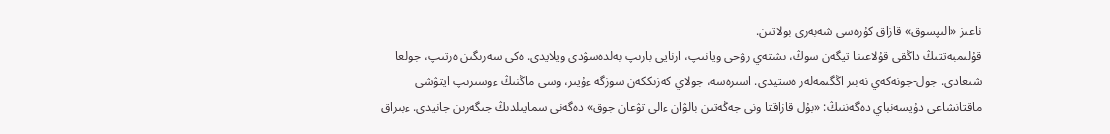ناعىز «الىپسوق» قازاق كۇرەسى شەبەرى بولاتىن.
قۇلىمبەتتىڭ داڭقى قۇلاعىنا تيگەن سوڭ، ىشتەي رۋحى ويانىپ، ارنايى بارىپ بەلدەسۋدى ويلايدى. ەكى سەرىگىن ەرتىپ، جولعا شىعادى. جول-جونەكەي نەبىر اڭگىمەلەر ەستيدى. اسىرەسە، جولاي كەزىككەن سوزگە ءۇيىر، وسى ماڭنىڭ ءوسىرىپ ايتۋشى ماقتانشاعى دۇيسەنباي دەگەننىڭ: «بۇل قازاقتا ونى جەڭەتىن بالۋان ءالى تۋعان جوق» دەگەنى سمايىلدىڭ جىگەرىن جانيدى. ءبىراق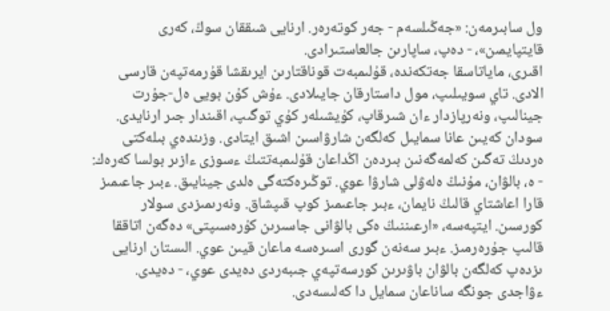ول سابىرمەن: «جەڭىلسەم - جەر كوتەرەر. ارنايى شىققان سوڭ، كەرى قايتپايمىن»، - دەپ، ساپارىن جالعاستىرادى.
اقىرى، ماياتاسقا جەتكەندە، قۇلىمبەت قوناقتارىن ايرىقشا قۇرمەتپەن قارسى الادى. تاي سويىلىپ، مول داستارقان جايىلادى. ءۇش كۇن بويى ەل-جۇرت جينالىپ، ونەرپازدار ءان شىرقاپ، كۇيشىلەر كۇي توگىپ، اقىندار جىر ارنايدى. سودان كەيىن عانا سمايىل كەلگەن شارۋاسىن اشىق ايتادى. وزىندەي بىلەكتى ەردىڭ تەگىن كەلمەگەنىن بىردەن اڭداعان قۇلىمبەتتىڭ ءسوزى ءازىر بولسا كەرەك:
- ە، بالۋان، مۇنىڭ ەلەۋلى شارۋا عوي. توڭىرەكتەگى ەلدى جينايىق. ءبىر جاعىمىز قارا اعاشتاي قالىڭ نايمان، ءبىر جاعىمىز كوپ قىپشاق. ونەرىمىزدى سولار كورسىن. ايتپەسە، «ارعىننىڭ ەكى بالۋانى جاسىرىن كۇرەسىپتى» دەگەن اتاققا قالىپ جۇرەرمىز. ءبىر سەنەن گورى اسىرەسە ماعان قيىن عوي. الىستان ارنايى ىزدەپ كەلگەن بالۋان باۋىرىن كورسەتپەي جىبەردى دەيدى عوي، - دەيدى. ءۋاجدى جونگە ساناعان سمايل دا كەلىسەدى.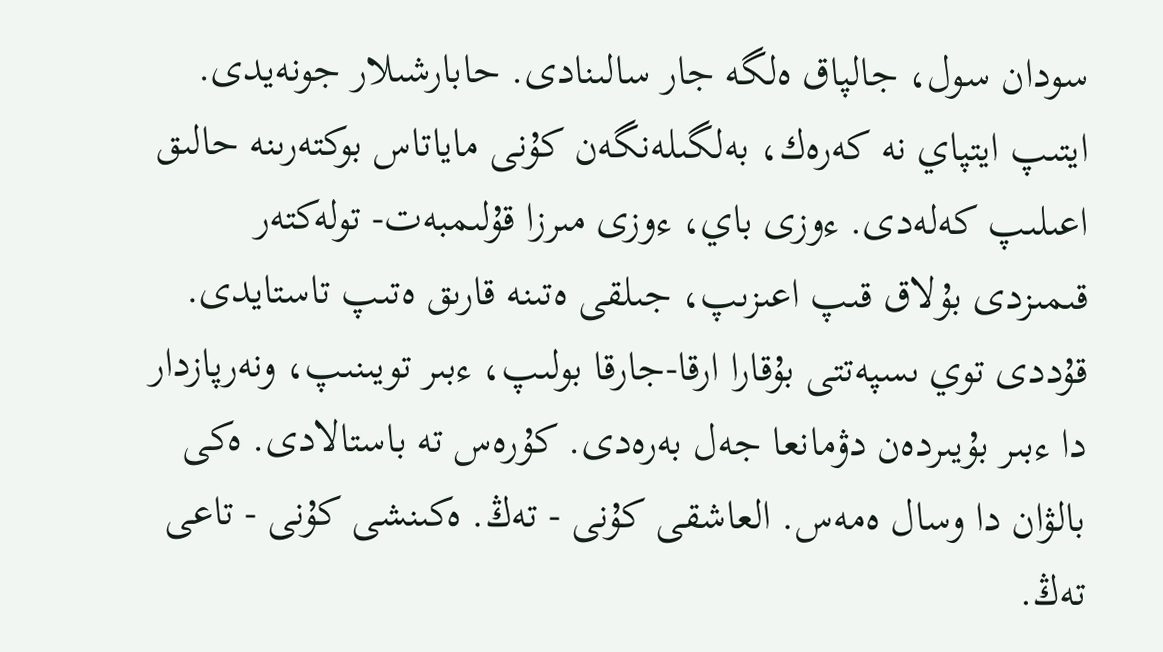سودان سول، جالپاق ەلگە جار سالىنادى. حابارشىلار جونەيدى. ايتىپ ايتپاي نە كەرەك، بەلگىلەنگەن كۇنى ماياتاس بوكتەرىنە حالىق اعىلىپ كەلەدى. ءوزى باي، ءوزى مىرزا قۇلىمبەت- تولەكتەر قىمىزدى بۇلاق قىپ اعىزىپ، جىلقى ەتىنە قارىق ەتىپ تاستايدى. قۇددى توي ىسپەتتى بۇقارا ارقا-جارقا بولىپ، ءبىر تويىنىپ، ونەرپازدار دا ءبىر بۇيىردەن دۋمانعا جەل بەرەدى. كۇرەس تە باستالادى. ەكى بالۋان دا وسال ەمەس. العاشقى كۇنى - تەڭ. ەكىنشى كۇنى - تاعى تەڭ.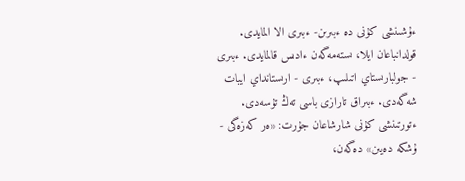ءۇشىنشى كۇنى دە ءبىرىن- ءبىرى الا المايدى. قولدانباعان ايلا، ىستەمەگەن ءادىس قالمايدى. ءبىرى - جولبارىستاي اتىلىپ، ءبىرى - ارىستانداي ايبات شەگەدى. ءبىراق تارازى باسى تەڭ تۇسەدى. ءتورتىنشى كۇنى شارشاعان جۇرت: «ەر كەزەگى - ۇشكە دەيىن» دەگەن،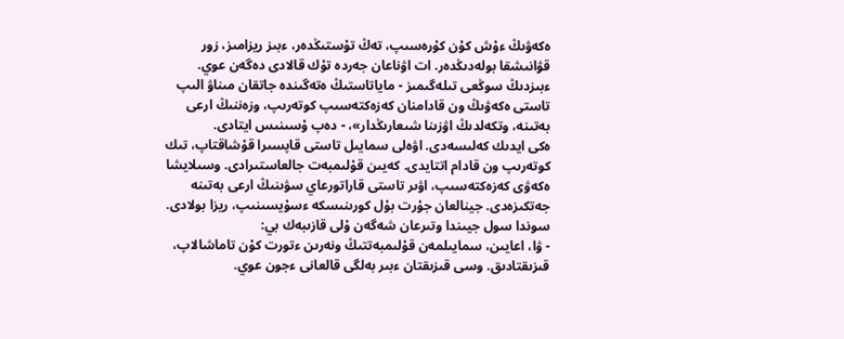ەكەۋىڭ ءۇش كۇن كۇرەسىپ، تەڭ تۇستىڭدەر، ءبىز ريزامىز، زور قۋانىشقا بولەدىڭدەر. ات اۋناعان جەردە تۇك قالادى دەگەن عوي. ءبىزدىڭ سوڭعى تىلەگىمىز - ماياتاستىڭ ەتەگىندە جاتقان مىناۋ الىپ تاستى ەكەۋىڭ ون قادامنان كەزەكتەسىپ كوتەرىپ، وزەننىڭ ارعى بەتىنە، وتكەلدىڭ اۋزىنا شىعارىڭدار»، - دەپ ۇسىنىس ايتادى.
ەكى ايدىك كەلىسەدى. اۋەلى سمايىل تاستى قاپسىرا قۇشاقتاپ، تىك كوتەرىپ ون قادام اتتايدى. كەيىن قۇلىمبەت جالعاستىرادى. وسىلايشا ەكەۋى كەزەكتەسىپ، اۋىر تاستى قاراتورعاي سۋىنىڭ ارعى بەتىنە جەتكىزەدى. جينالعان جۇرت بۇل كورىنىسكە ءسۇيسىنىپ، ريزا بولادى. سوندا سول جيىندا وتىرعان شەگەن ۇلى قازىبەك بي:
- ۋا، اعايىن، سمايىلمەن قۇلىمبەتتىڭ ونەرىن ءتورت كۇن تاماشالاپ، قىزىقتادىق. وسى قىزىقتان ءبىر بەلگى قالعانى ءجون عوي.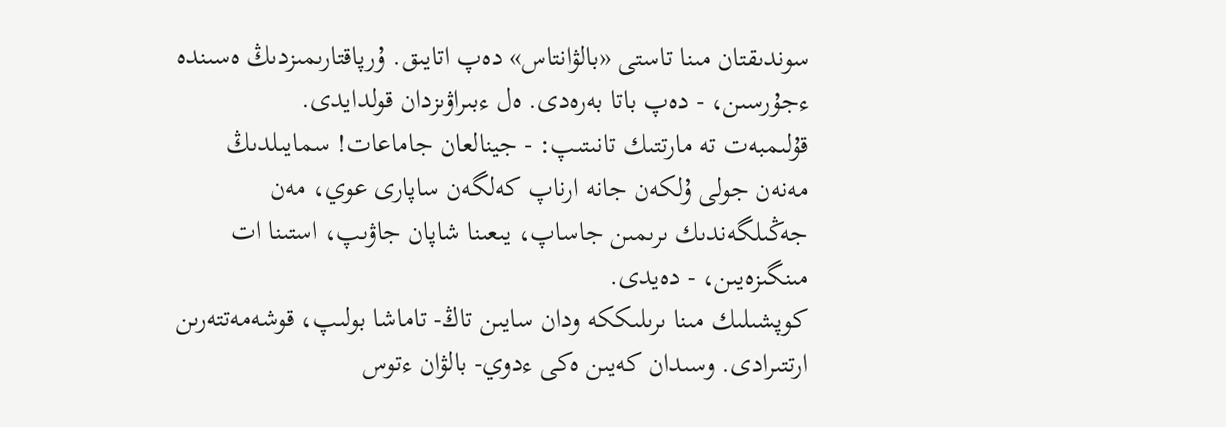سوندىقتان مىنا تاستى «بالۋانتاس» دەپ اتايىق. ۇرپاقتارىمىزدىڭ ەسىندە ءجۇرسىن، - دەپ باتا بەرەدى. ەل ءبىراۋىزدان قولدايدى.
قۇلىمبەت تە مارتتىك تانىتىپ: - جينالعان جاماعات! سمايىلدىڭ مەنەن جولى ۇلكەن جانە ارناپ كەلگەن ساپارى عوي، مەن جەڭىلگەندىك ىرىمىن جاساپ، يىعىنا شاپان جاۋىپ، استىنا ات مىنگىزەيىن، - دەيدى.
كوپشىلىك مىنا ىرىلىككە ودان سايىن تاڭ- تاماشا بولىپ، قوشەمەتتەرىن ارتتىرادى. وسىدان كەيىن ەكى ءدوي- بالۋان ءتوس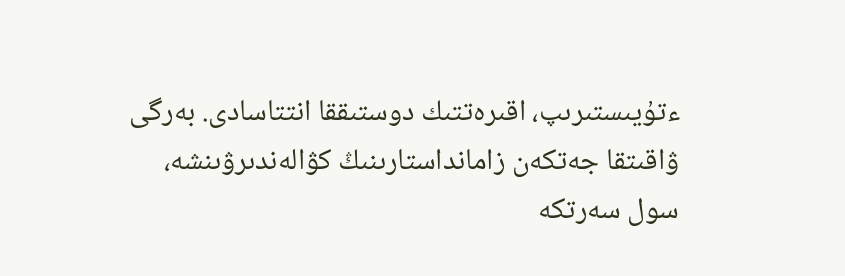ءتۇيىستىرىپ، اقىرەتتىك دوستىققا انتتاسادى. بەرگى ۋاقىتقا جەتكەن زامانداستارىنىڭ كۋالەندىرۋىنشە، سول سەرتكە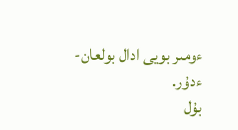ءومىر بويى ادال بولعان- ءدۇر.
بۇل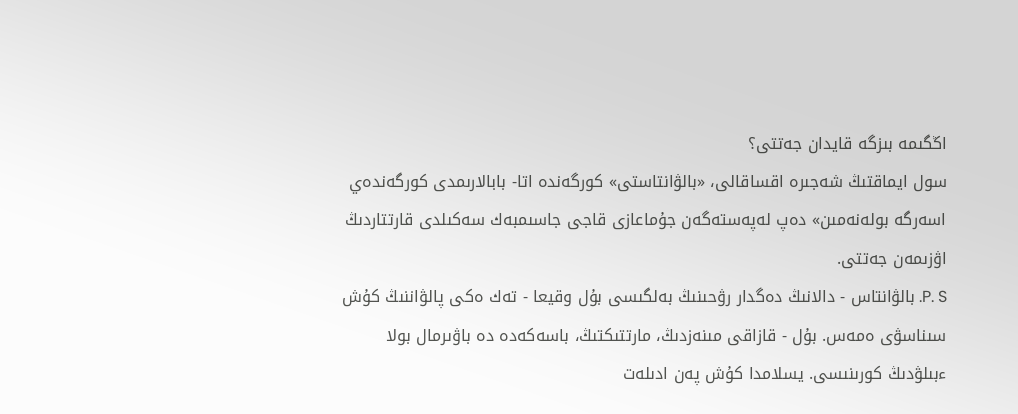اڭگىمە بىزگە قايدان جەتتى؟
سول ايماقتىڭ شەجىرە اقساقالى، «بالۋانتاستى» كورگەندە اتا- بابالارىمدى كورگەندەي اسەرگە بولەنەمىن» دەپ لەپەستەگەن جۇماعازى قاجى جاسىمبەك سەكىلدى قارتتاردىڭ اۋزىمەن جەتتى.
P. S. بالۋانتاس - دالانىڭ دەگدار رۋحىنىڭ بەلگىسى بۇل وقيعا - تەك ەكى پالۋاننىڭ كۇش سىناسۋى ەمەس. بۇل - قازاقى مىنەزدىڭ، مارتتىكتىڭ، باسەكەدە دە باۋىرمال بولا ءبىلۋدىڭ كورىنىسى. يسلامدا كۇش پەن ادىلەت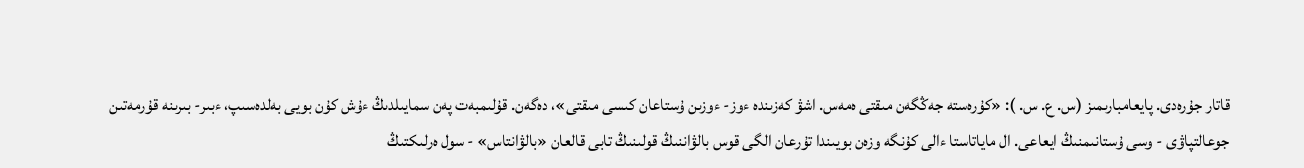قاتار جۇرەدى. پايعامبارىمىز (س. ع. س. ): «كۇرەستە جەڭگەن مىقتى ەمەس. اشۋ كەزىندە ءوز- ءوزىن ۇستاعان كىسى مىقتى»، دەگەن. قۇلىمبەت پەن سمايىلدىڭ ءۇش كۇن بويى بەلدەسىپ، ءبىر- بىرىنە قۇرمەتىن جوعالتپاۋى - وسى ۇستانىمنىڭ ايعاعى. ال ماياتاستا ءالى كۇنگە وزەن بويىندا تۇرعان الگى قوس بالۋاننىڭ قولىنىڭ تابى قالعان «بالۋانتاس» - سول ەرلىكتىڭ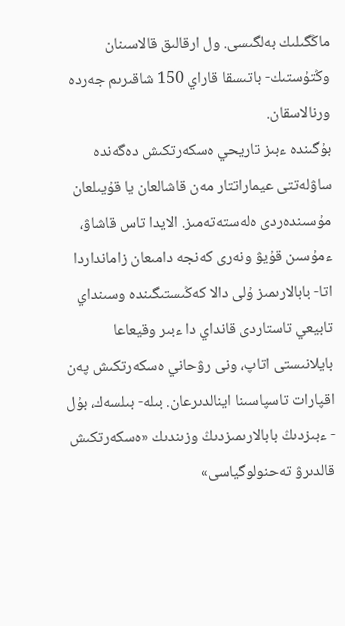ماڭگىلىك بەلگىسى. ول ارقالىق قالاسىنان وڭتۇستىك- باتىسقا قاراي 150 شاقىرىم جەردە ورنالاسقان.
بۇگىندە ءبىز تاريحي ەسكەرتكىش دەگەندە ساۋلەتتى عيماراتتار مەن قاشالعان يا قۇيىلعان مۇسىندەردى ەلەستەتەمىز. الايدا تاس قاشاۋ، ءمۇسىن قۇيۋ ونەرى كەنجە دامىعان زامانداردا اتا- بابالارىمىز ۇلى دالا كەڭىستىگىندە وسىنداي تابيعي تاستاردى قانداي دا ءبىر وقيعاعا بايلانىستى اتاپ، ونى رۋحاني ەسكەرتكىش پەن اقپارات تاسپاسىنا اينالدىرعان. بىلە- بىلسەك، بۇل - ءبىزدىڭ بابالارىمىزدىڭ وزىندىك «ەسكەرتكىش قالدىرۋ تەحنولوگياسى»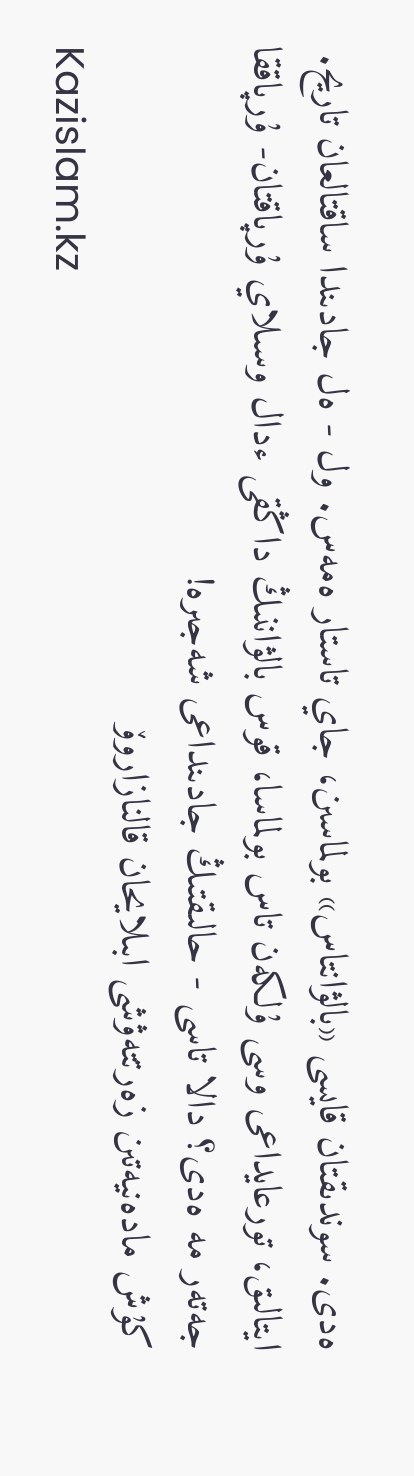ەدى. سوندىقتان قايسى «بالۋانتاس» بولماسىن، جاي تاستار ەمەس. ول - ەل جادىندا ساقتالعان تاريح. ايتالىق، تورعايداعى وسى ۇلكەن تاس بولماسا، قوس بالۋاننىڭ داڭقى ءدال وسىلاي ۇرپاقتان- ۇرپاققا جەتەر مە ەدى؟ دالا تاسى - حالىقتىڭ جادىنداعى شەجىرە!
كۇش مادەنيەتىن زەرتتەۋشى ابىلايحان قالنازاروۆ
Kazislam.kz